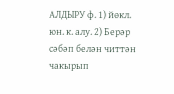АЛДЫРУ ф. 1) йөкл. юн. к. алу. 2) Берәр сәбәп белән читтән чакырып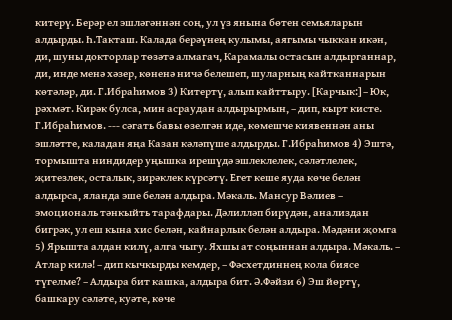китерү. Берәр ел эшләгәннән соң, ул үз янына бөтен семьяларын алдырды. Һ.Такташ. Калада берәүнең кулымы, аягымы чыккан икән, ди, шуны докторлар төзәтә алмагач, Карамалы остасын алдырганнар, ди, инде менә хәзер, көненә ничә белешеп, шуларның кайтканнарын көтәләр, ди. Г.Ибраһимов 3) Китертү, алып кайттыру. [Карчык:] – Юк, рәхмәт. Кирәк булса, мин асраудан алдырырмын, – дип, кырт кисте. Г.Ибраһимов. --- сәгать бавы өзелгән иде, көмешче киявеннән аны эшләтте, каладан яңа Казан кәләпүше алдырды. Г.Ибраһимов 4) Эштә, тормышта ниндидер уңышка ирешүдә эшлеклелек, сәләтлелек, җитезлек, осталык, зирәклек күрсәтү. Егет кеше яуда көче белән алдырса, яланда эше белән алдыра. Мәкаль. Мансур Вәлиев – эмоциональ тәнкыйть тарафдары. Дәлилләп бирүдән, анализдан бигрәк, ул еш кына хис белән, кайнарлык белән алдыра. Мәдәни җомга 5) Ярышта алдан килү, алга чыгу. Яхшы ат соңыннан алдыра. Мәкаль. – Атлар килә! – дип кычкырды кемдер, – Фәсхетдиннең кола биясе түгелме? – Алдыра бит кашка, алдыра бит. Ә.Фәйзи 6) Эш йөртү, башкару сәләте, куәте, көче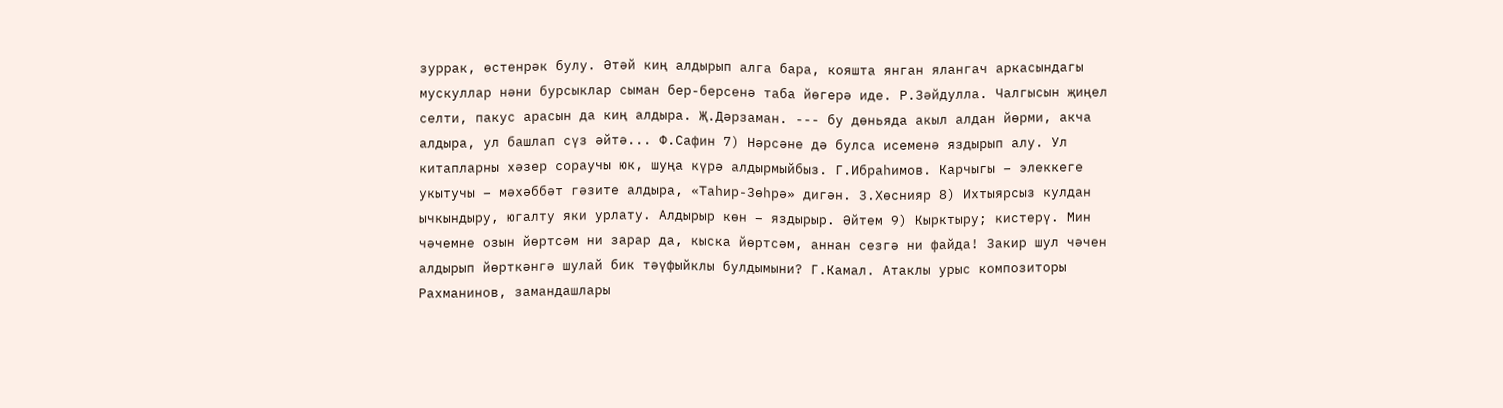зуррак, өстенрәк булу. Әтәй киң алдырып алга бара, кояшта янган ялангач аркасындагы мускуллар нәни бурсыклар сыман бер-берсенә таба йөгерә иде. Р.Зәйдулла. Чалгысын җиңел селти, пакус арасын да киң алдыра. Җ.Дәрзаман. --- бу дөньяда акыл алдан йөрми, акча алдыра, ул башлап сүз әйтә... Ф.Сафин 7) Нәрсәне дә булса исеменә яздырып алу. Ул китапларны хәзер сораучы юк, шуңа күрә алдырмыйбыз. Г.Ибраһимов. Карчыгы – элеккеге укытучы – мәхәббәт гәзите алдыра, «Таһир-Зөһрә» дигән. З.Хөснияр 8) Ихтыярсыз кулдан ычкындыру, югалту яки урлату. Алдырыр көн – яздырыр. Әйтем 9) Кырктыру; кистерү. Мин чәчемне озын йөртсәм ни зарар да, кыска йөртсәм, аннан сезгә ни файда! Закир шул чәчен алдырып йөрткәнгә шулай бик тәүфыйклы булдымыни? Г.Камал. Атаклы урыс композиторы Рахманинов, замандашлары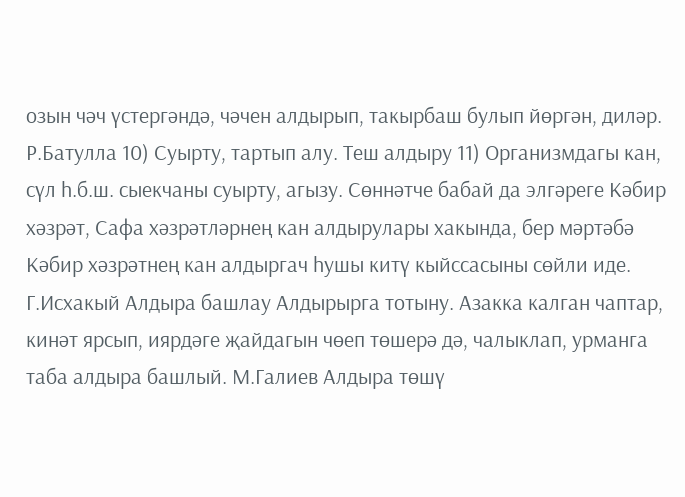озын чәч үстергәндә, чәчен алдырып, такырбаш булып йөргән, диләр. Р.Батулла 10) Суырту, тартып алу. Теш алдыру 11) Организмдагы кан, сүл һ.б.ш. сыекчаны суырту, агызу. Сөннәтче бабай да элгәреге Кәбир хәзрәт, Сафа хәзрәтләрнең кан алдырулары хакында, бер мәртәбә Кәбир хәзрәтнең кан алдыргач һушы китү кыйссасыны сөйли иде. Г.Исхакый Алдыра башлау Алдырырга тотыну. Азакка калган чаптар, кинәт ярсып, иярдәге җайдагын чөеп төшерә дә, чалыклап, урманга таба алдыра башлый. М.Галиев Алдыра төшү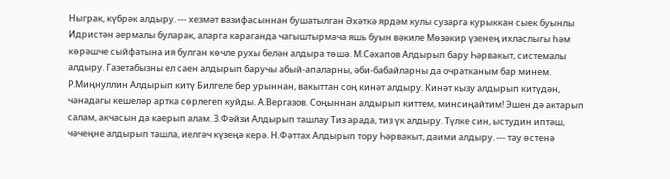Ныграк, күбрәк алдыру. --- хезмәт вазифасыннан бушатылган Әхәткә ярдәм кулы сузарга курыккан сыек буынлы Идристән аермалы буларак, аларга караганда чагыштырмача яшь буын вәкиле Мөзәкир үзенең ихласлыгы һәм көрәшче сыйфатына ия булган көчле рухы белән алдыра төшә. М.Сәхапов Алдырып бару Һәрвакыт, системалы алдыру. Газетабызны ел саен алдырып баручы абый-апаларны, әби-бабайларны да очратканым бар минем. Р.Миңнуллин Алдырып китү Билгеле бер урыннан, вакыттан соң кинәт алдыру. Кинәт кызу алдырып китүдән, чанадагы кешеләр артка сөрлегеп куйды. А.Вергазов. Соңыннан алдырып киттем, минсиңайтим! Эшен дә актарып салам, акчасын да каерып алам. З.Фәйзи Алдырып ташлау Тиз арада, тиз үк алдыру. Түлке син, ыстудин иптәш, чәчеңне алдырып ташла, иелгәч күзеңә керә. Н.Фəттах Алдырып тору Һәрвакыт, даими алдыру. --- тау өстенә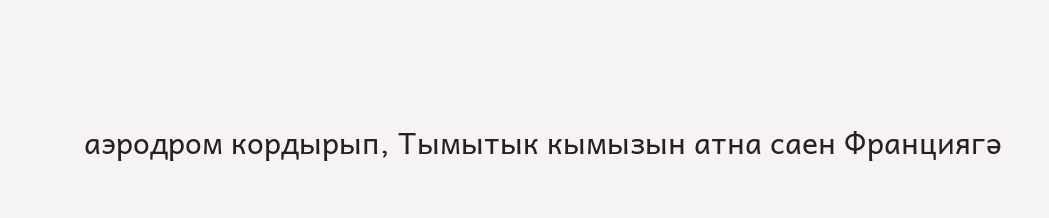аэродром кордырып, Тымытык кымызын атна саен Франциягә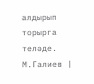алдырып торырга теләде. М.Галиев |